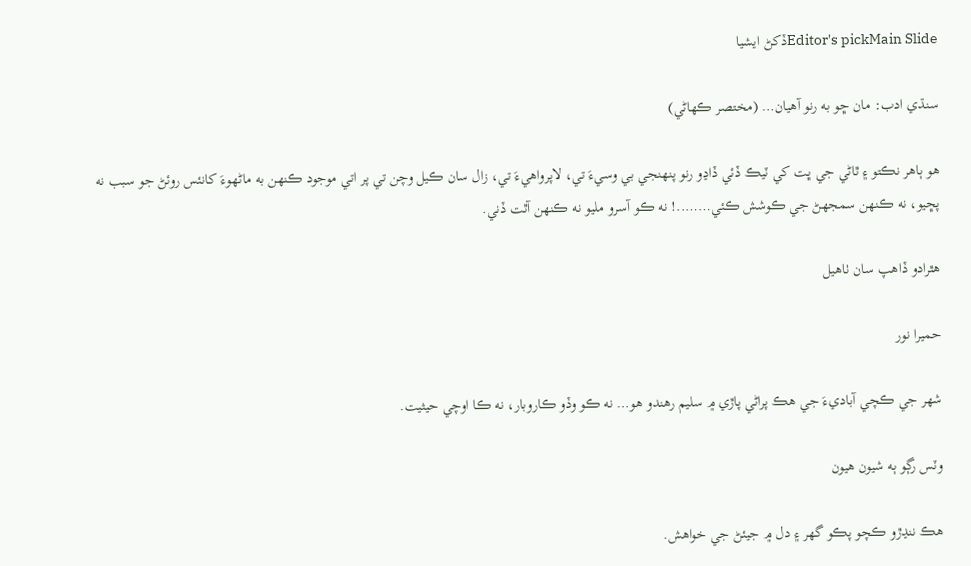Editor's pickMain Slideڏکڻ ايشيا

سنڌي ادب: مان ڇو به رنو آھيان… (مختصر ڪھاڻي)

ھو ٻاھر نڪتو ۽ ٿاڻي جي ڀت کي ٽيڪ ڏئي ڏاڍو رنو پنھنجي بي وسيءَ تي، لاپرواهيءَ تي، زال سان ڪيل وچن تي پر اتي موجود ڪنهن به ماڻھوءَ کانئس روئڻ جو سبب نه پڇيو، نه ڪنھن سمجھڻ جي ڪوشش ڪئي……..! نه ڪو آسرو مليو نه ڪنھن آٿت ڏني.

ھٿرادو ڏاھپ سان ٺاھيل

حميرا نور

شهر جي ڪچي آباديءَ جي هڪ پراڻي پاڙي ۾ سليم رهندو هو… نه ڪو وڏو ڪاروبار، نه ڪا اوچي حيثيت.

وٽس رڳو ٻه شيون هيون

هڪ ننڍڙو ڪچو پڪو گهر ۽ دل ۾ جيئڻ جي خواھش.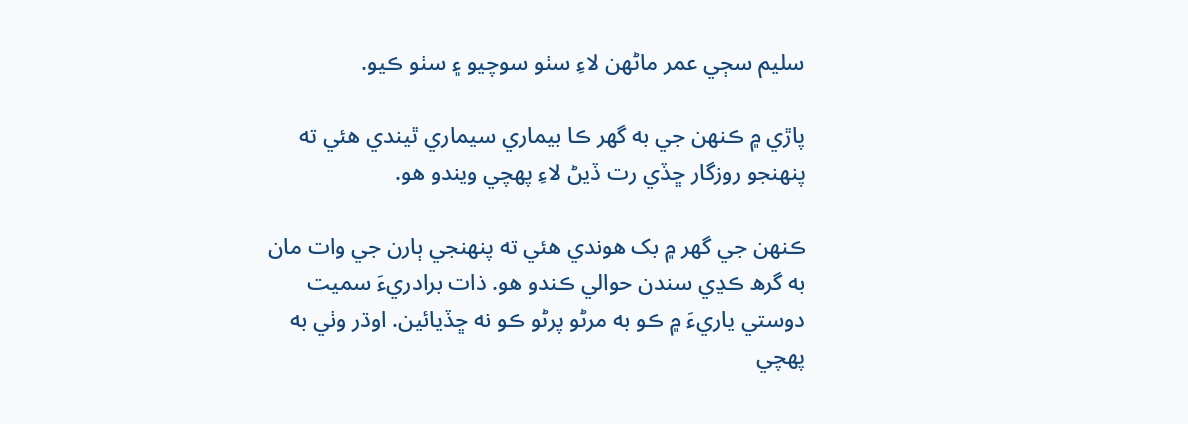سليم سڄي عمر ماڻهن لاءِ سٺو سوچيو ۽ سٺو ڪيو.

پاڙي ۾ ڪنهن جي به گھر ڪا بيماري سيماري ٿيندي هئي ته پنهنجو روزگار ڇڏي رت ڏيڻ لاءِ پهچي ويندو هو.

ڪنهن جي گهر ۾ بک هوندي هئي ته پنهنجي ٻارن جي وات مان به گرھ ڪڍي سندن حوالي ڪندو هو. ذات برادريءَ سميت دوستي ياريءَ ۾ ڪو به مرڻو پرڻو ڪو نه ڇڏيائين. اوڌر وٺي به پھچي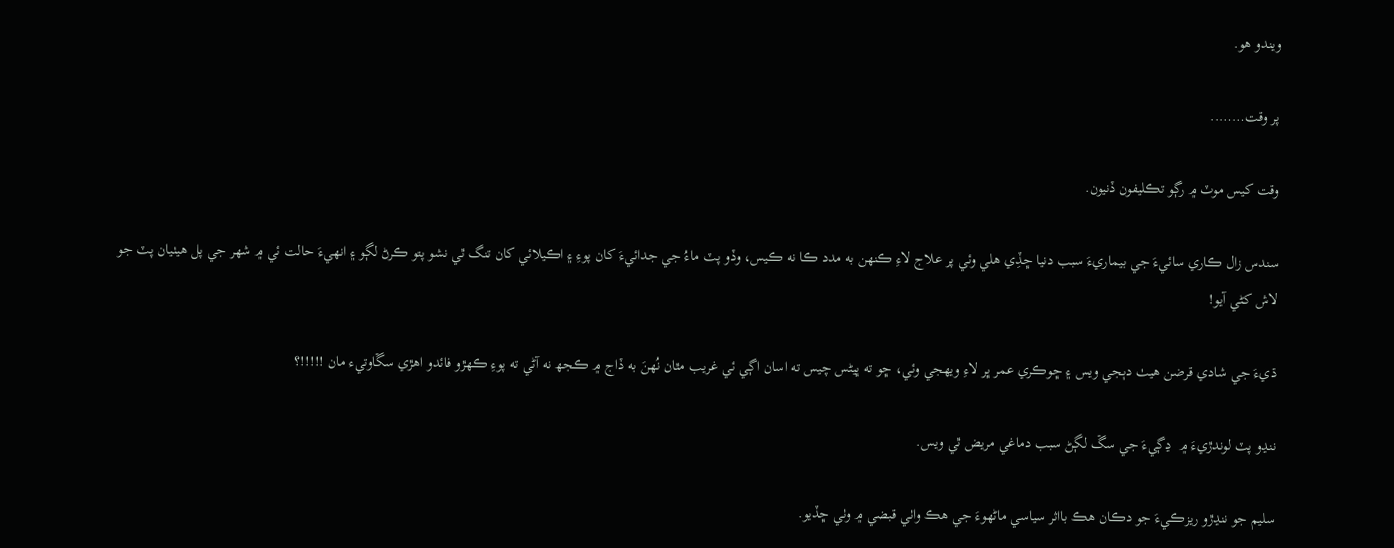ويندو هو.

پر وقت……..

وقت کيس موٽ ۾ رڳو تڪليفون ڏنيون.

سندس زال ڪاري سائيءَ جي بيماريءَ سبب دنيا ڇڏِي ھلي وئي پر علاج لاءِ ڪنهن به مدد ڪا نه ڪيس، وڏو پٽ ماءُ جي جدائيءَ کان پوءِ ۽ اڪيلائي کان تنگ ٿي نشو پتو ڪرڻ لڳو ۽ انھيءَ حالت ئي ۾ شھر جي پل ھيٺيان پٽ جو لاش کڻي آيو!

ڌيءَ جي شادي قرضن هيٺ دٻجي ويس ۽ ڇوڪري عمر ڀر لاءِ ويھجي وئي، ڇو ته ڀيڻس چيس ته اسان اڳي ئي غريب مٿان نُھنَ به ڏاج ۾ ڪجھ نه آڻي ته پوءِ ڪھڙو فائدو اھڙي سڱاوتيء مان !!!!!؟

ننڍو پٽ لوندڙيءَ ۾  ڍڳيءَ جي سڱ لڳڻ سبب دماغي مريض ٿي ويس.

سليم جو ننڍڙو ريزڪيءَ جو دڪان هڪ بااثر سياسي ماڻهوءَ جي ھڪ واٺي قبضي ۾ وٺي ڇڏيو.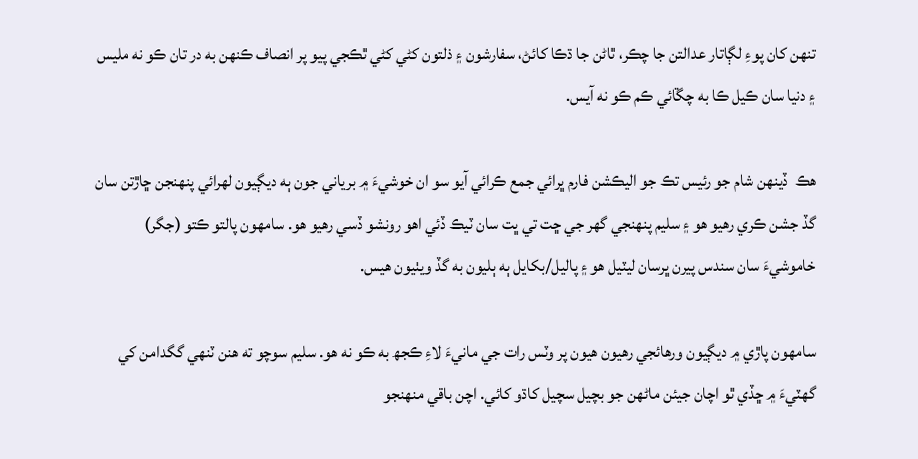تنھن کان پوءِ لڳاتار عدالتن جا چڪر، ٿاڻن جا ڌڪا کائڻ، سفارشون ۽ ذلتون کڻي کڻي ٿڪجي پيو پر انصاف ڪنهن به در تان ڪو نه مليس ۽ دنيا سان ڪيل ڪا به چڱائي ڪم ڪو نه آيس.

هڪ  ڏينهن شام جو رئيس تڪ جو اليڪشن فارم ڀرائي جمع ڪرائي آيو سو ان خوشيءَ ۾ برياني جون ٻه ديڳيون لھرائي پنھنجن ڇاڙتن سان گڏ جشن ڪري رهيو هو ۽ سليم پنهنجي گهر جي ڇت تي ڀت سان ٽيڪ ڏئي اھو رونشو ڏسي رھيو ھو. سامهون پالتو ڪتو (جگر) خاموشيءَ سان سندس پيرن ڀرسان ليٽيل هو ۽ پاليل/بکايل ٻه ٻليون به گڏ ويٺيون ھيس.

سامھون پاڙي ۾ ديڳيون ورھائجي رھيون ھيون پر وٽس رات جي مانيءَ لاءِ ڪجھ به ڪو نه ھو. سليم سوچو ته ھنن ٽنھي گگدامن کي گھٽيءَ ۾ ڇڏي ٿو اچان جيئن ماڻهن جو بچيل سچيل کاڌو کائي. اچن باقي منهنجو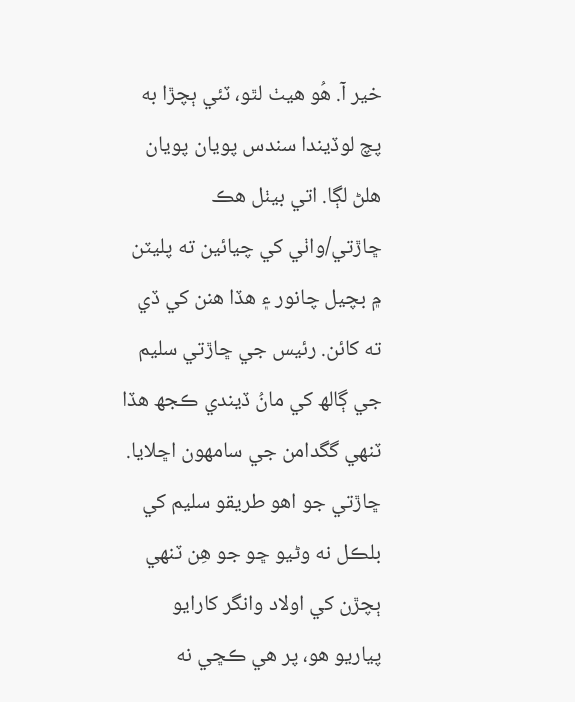خير آ. ھُو ھيٺ لٿو، ٽئي ٻچڙا به پچ لوڏيندا سندس پويان پويان ھلڻ لڳا. اتي بيٺل ھڪ ڇاڙتي/واٺي کي چيائين ته پليٽن ۾ بچيل چانور ۽ ھڏا ھنن کي ڏي ته کائن. رئيس جي ڇاڙتي سليم جي ڳالھ کي مانُ ڏيندي ڪجھ ھڏا ٽنھي گگدامن جي سامھون اڇلايا. ڇاڙتي جو اھو طريقو سليم کي بلڪل نه وڻيو ڇو جو ھِن ٽنھي ٻچڙن کي اولاد وانگر کارايو پياريو ھو، پر ھي ڪڇي نه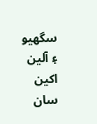سگھيو ۽ آلين اکين سان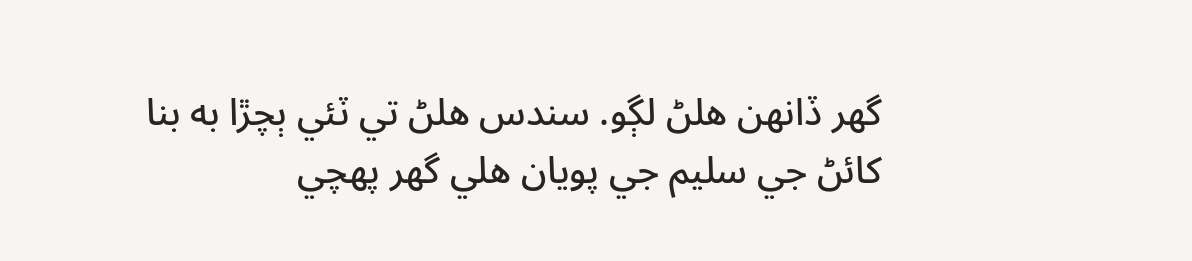گھر ڏانھن ھلڻ لڳو. سندس ھلڻ تي ٽئي ٻچڙا به بنا کائڻ جي سليم جي پويان ھلي گھر پھچي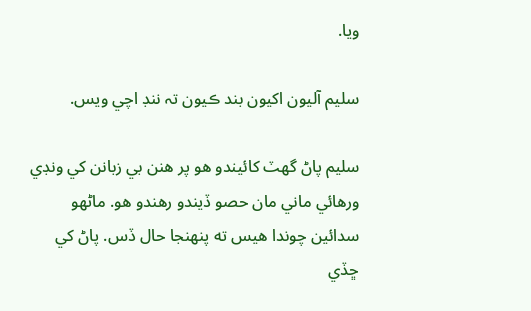ويا.

سليم آليون اکيون بند ڪيون تہ ننڊ اچي ويس.

سليم پاڻ گھٽ کائيندو ھو پر ھنن بي زبانن کي ونڊي ورھائي ماني مان حصو ڏيندو رھندو هو. ماڻهو  سدائين چوندا هيس ته پنهنجا حال ڏس. پاڻ کي ڇڏي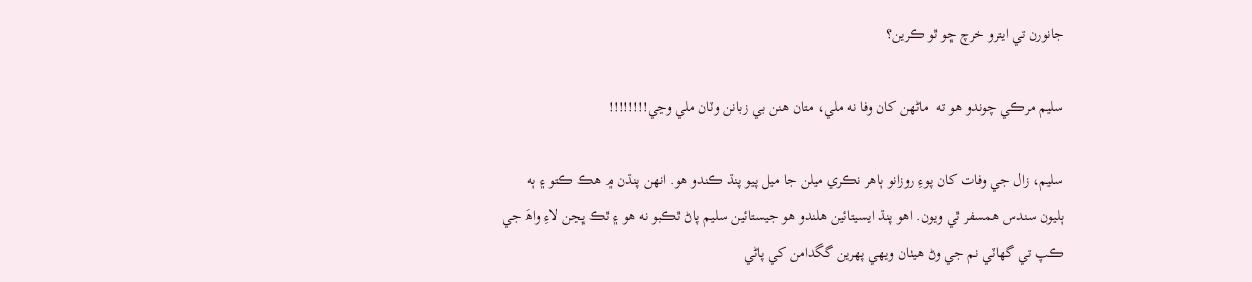جانورن تي ايترو خرچ ڇو ٿو ڪرين؟

سليم مرڪي چوندو هو ته  ماڻهن کان وفا نه ملي، متان هنن بي زبانن وٽان ملي وڃي!!!!!!!!

سليم، زال جي وفات کان پوءِ روزانو ٻاھر نڪري ميلن جا ميل پيو پنڌ ڪندو هو. انھن پنڌن ۾ ھڪ ڪتو ۽ ٻه ٻليون سندس ھمسفر ٿي ويون. اھو پنڌ ايسيتائين ھلندو ھو جيستائين سليم پاڻ ٿڪبو نه ھو ۽ ٿڪ ڀڃن لاءِ واھَ جي ڪپ تي گھاٽي نم جي وڻ ھيٺان ويھي پھرين گگدامن کي پاڻي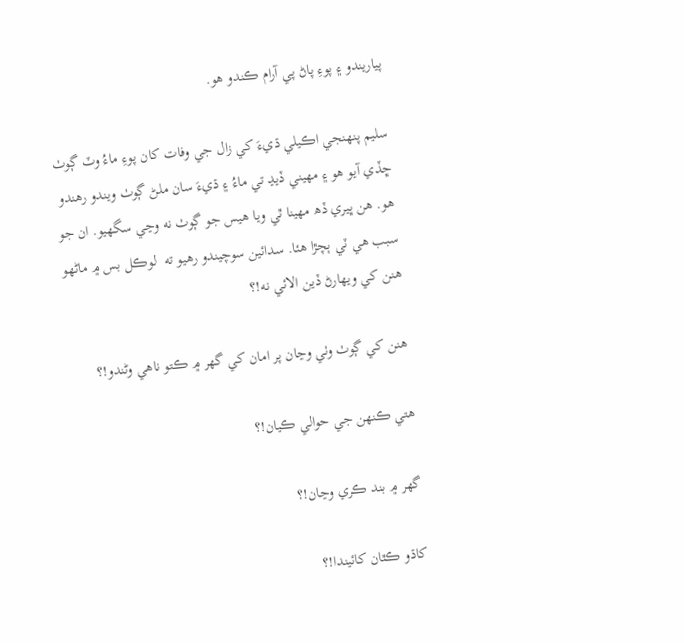پياريندو ۽ پوءِ پاڻ پي آرام ڪندو هو.

سليم پنھنجي اڪيلي ڌيءَ کي زال جي وفات کان پوءِ ماءُ وٽ ڳوٺ ڇڏي آيو هو ۽ مھيني ڏيڍ تي ماءُ ۽ ڌيءَ سان ملڻ ڳوٺ ويندو رھندو هو. ھن ڀيري ڏھ مھينا ٿي ويا ھيس جو ڳوٺ نه وڃي سگھيو. ان جو سبب ھي ٽي ٻچڙا ھئا. سدائين سوچيندو رهيو ته  لوڪل بس ۾ ماڻھو ھنن کي ويھارڻ ڏين الائي نه!؟

ھنن کي ڳوٺ وٺي وڃان پر امان کي گھر ۾ ڪتو ناھي وڻندو!؟

ھتي ڪنھن جي حوالي ڪيان!؟

گھر ۾ بند ڪري وڃان!؟

کاڌو ڪٿان کائيندا!؟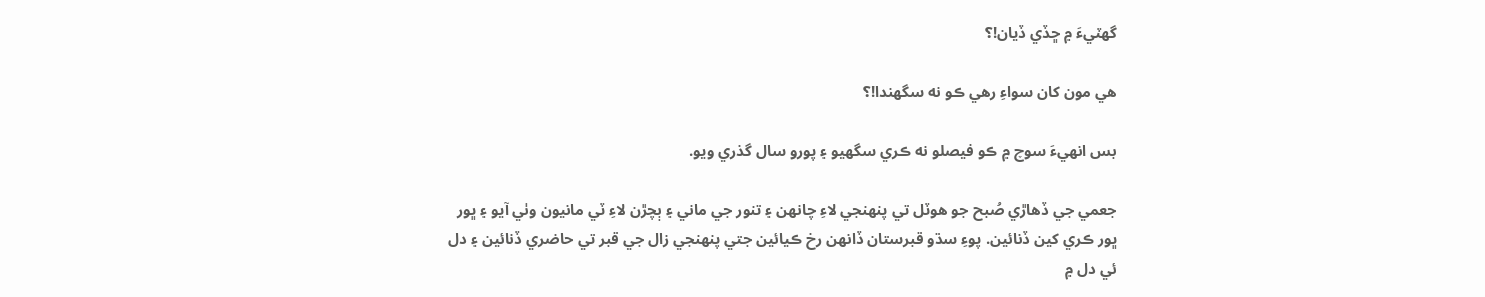گھٽيءَ ۾ ڇڏي ڏيان!؟

ھي مون کان سواءِ رھي ڪو نه سگھندا!؟

بس انھيءَ سوچ ۾ ڪو فيصلو نه ڪري سگهيو ۽ پورو سال گذري ويو.

جعمي جي ڏھاڙي صُبح جو ھوٽل تي پنھنجي لاءِ چانھن ۽ تنور جي ماني ۽ ٻچڙن لاءِ ٽي مانيون وٺي آيو ۽ ڀور ڀور ڪري کين ڏنائين. پوءِ سڌو قبرستان ڏانھن رخ ڪيائين جتي پنهنجي زال جي قبر تي حاضري ڏنائين ۽ دل ئي دل ۾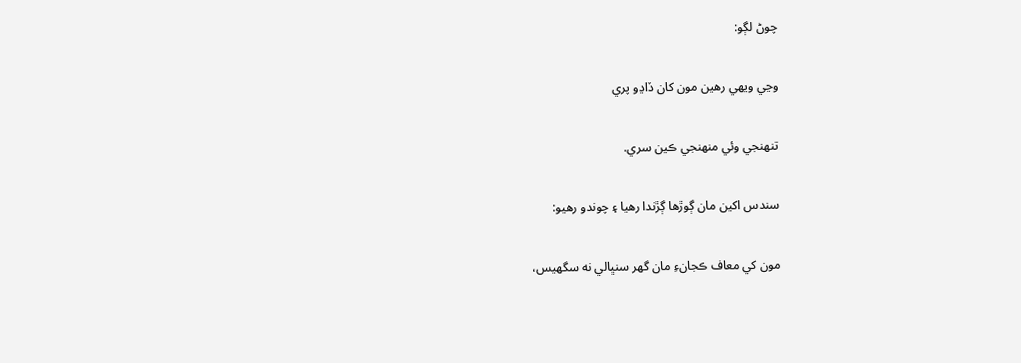چوڻ لڳو:

وڃي ويھي رھين مون کان ڏاڍو پري

تنھنجي وئي منھنجي ڪين سري.

سندس اکين مان ڳوڙها ڳڙندا رھيا ۽ چوندو رھيو:

مون کي معاف ڪجانءِ مان گھر سنڀالي نه سگهيس،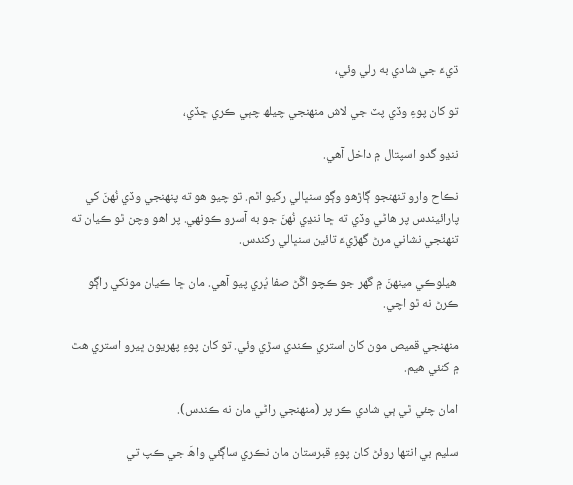ڌيءَ جي شادي به رلي وئي،

تو کان پوءِ وڏي پٽ جي لاش منھنجي چيلھ چٻي ڪري ڇڏي،

ننڍو گدو اسپتال ۾ داخل آھي.

نڪاح وارو تنھنجو ڳاڙھو وڳو سنڀالي رکيو اٿم. تو چيو هو ته پنھنجي وڏي نُھنَ کي پارائيندس پر ھاڻي وڏي ته ڇا ننڍي نُھنَ جو به آسرو ڪونھي. پر اھو وچن ٿو ڪيان ته تنھنجي نشاني مرڻ گھڙيءَ تائين سنڀالي رکندس.

 ھيلوڪي مينھنَ ۾ گھر جو ڪچو اڱڻ صفا ڀُري پيو آهي. مان ڇا ڪيان مونکي راڳو ڪرڻ نه ٿو اچي.

منھنجي قميص مون کان استري ڪندي سڙي وئي. تو کان پوءِ پھريون ڀيرو استري ھٿ ۾ کنئي ھيم.

امان چئي ٿي ٻي شادي ڪر پر (منھنجي راڻي مان نه ڪندس).

سليم بي انتھا روئڻ کان پوءِ قبرستان مان نڪري ساڳئي واھَ جي ڪپ تي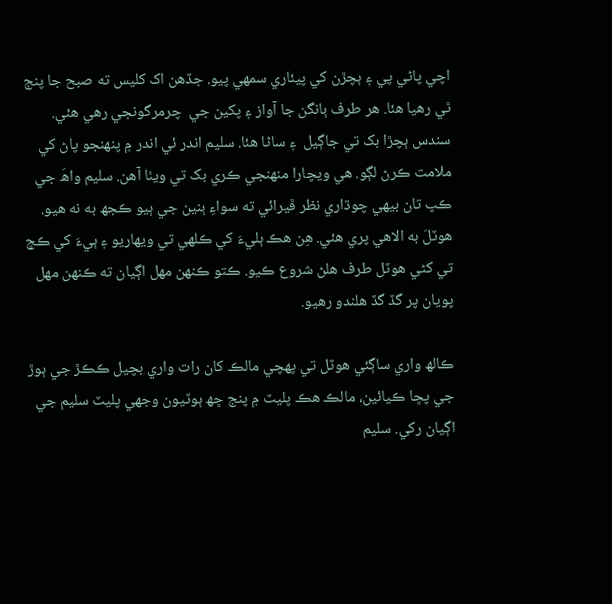اچي پاڻي پي ۽ ٻچڙن کي پيئاري سمھي پيو. جڏھن اک کليس ته صبح جا پنج ٿي رھيا ھئا. ھر طرف ٻانگن جا آواز ۽ پکين جي  چرمرگونجي رھي ھئي. سندس ٻچڙا بک تي جاڳيل  ۽ ساڻا ھئا. سليم اندر ئي اندر ۾ پنھنجو پاڻ کي ملامت ڪرڻ لڳو. ھي ويچارا منھنجي ڪري بک تي ويٺا آھن. سليم واھَ جي ڪپ تان بيھي چوڌاري نظر ڦيرائي ته سواءِ ٻنين جي ٻيو ڪجھ به نه هيو. ھوٽلَ به الاھي پري ھئي. ھِن ھڪ ٻليءَ کي ڪلھي تي ويھاريو ۽ ٻيءَ کي ڪڇ تي کڻي ھوٽل طرف ھلڻ شروع ڪيو. ڪتو ڪنھن مھل اڳيان ته ڪنھن مھل پويان پر گڏ گڏ ھلندو رھيو.

ڪالھ واري ساڳئي ھوٽل تي پھچي مالڪ کان رات واري بچيل ڪڪڙ جي ٻوڙ جي پڇا ڪيائين، مالڪ ھڪ پليٽ ۾ پنج ڇھ ٻوٽيون وجھي پليٽ سليم جي اڳيان رکي. سليم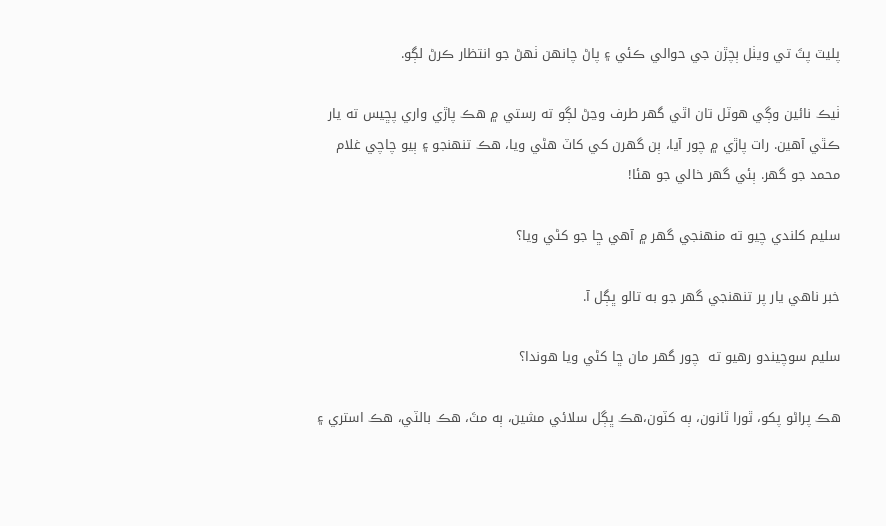پليٽ پٽَ تي ويٺل ٻچڙن جي حوالي ڪئي ۽ پاڻ چانھن ٺھڻ جو انتظار ڪرڻ لڳو.

ٺيڪ نائين وڳي ھوٽل تان اٿي گھر طرف وڃڻ لڳو ته رستي ۾ ھڪ پاڙي واري پڇيس ته يار ڪٿي آھين. رات پاڙي ۾ چور آيا، ٻن گھرن کي کاٽ هڻي ويا، ھڪ تنھنجو ۽ ٻيو چاچي غلام محمد جو گھر. ٻئي گھر خالي جو ھئا!

سليم کلندي چيو ته منھنجي گھر ۾ آھي ڇا جو کڻي ويا؟

خبر ناھي يار پر تنھنجي گھر جو به تالو ڀڳل آ.

سليم سوچيندو رهيو ته  چور گهر مان ڇا کڻي ويا هوندا؟

هڪ پراڻو پکو، ٿورا ٿانون، ٻه کٽون،ھڪ ڀڳل سلائي مشين، ٻه مٽَ، ھڪ بالٽي، ھڪ استري ۽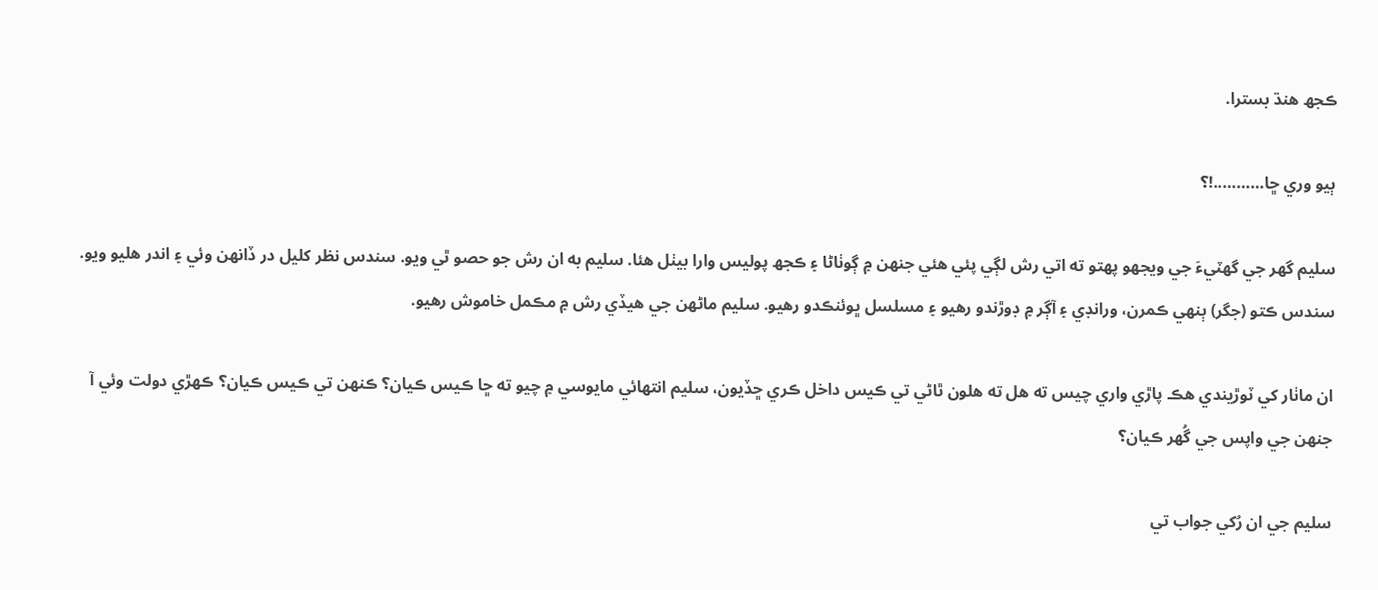ڪجھ ھنڌ بسترا.

ٻيو وري ڇا………..!؟

سليم گھر جي گھٽيءَ جي ويجھو پھتو ته اتي رش لڳي پئي هئي جنهن ۾ ڳوٺاڻا ۽ ڪجھ پوليس وارا بيٺل ھئا. سليم به ان رش جو حصو ٿي ويو. سندس نظر کليل در ڏانهن وئي ۽ اندر ھليو ويو. سندس ڪتو (جگر) ٻنھي ڪمرن، ورانڊي ۽ آڳر ۾ ڊوڙندو رھيو ۽ مسلسل ڀوئنڪدو رھيو. سليم ماڻھن جي ھيڏي رش ۾ مڪمل خاموش رھيو.

ان ماٺار کي ٽوڙيندي ھڪ پاڙي واري چيس ته ھل ته ھلون ٿاڻي تي ڪيس داخل ڪري ڇڏيون، سليم انتھائي مايوسي ۾ چيو ته ڇا ڪيس ڪيان؟ ڪنھن تي ڪيس ڪيان؟ ڪھڙي دولت وئي آ جنھن جي واپس جي گُھر ڪيان؟

سليم جي ان رُکي جواب تي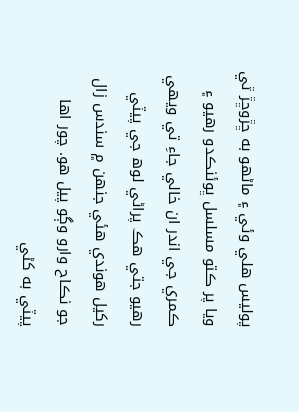پوليس ھلي وئي ۽ ماڻھو به ڇڙوڇڙ ٿي ويا پر ڪتو مسلسل ڀوئنڪدو رھيو ۽ ڪمري جي اندر ان خالي جاءِ تي ويھي رھيو جتي ھڪ پراڻي لوھ جي پيٽي رکيل ھوندي ھئي جنھن ۾ سندس زال جو نڪاح وارو وڳو پيل ھو. چور اھا پيٽي به کڻي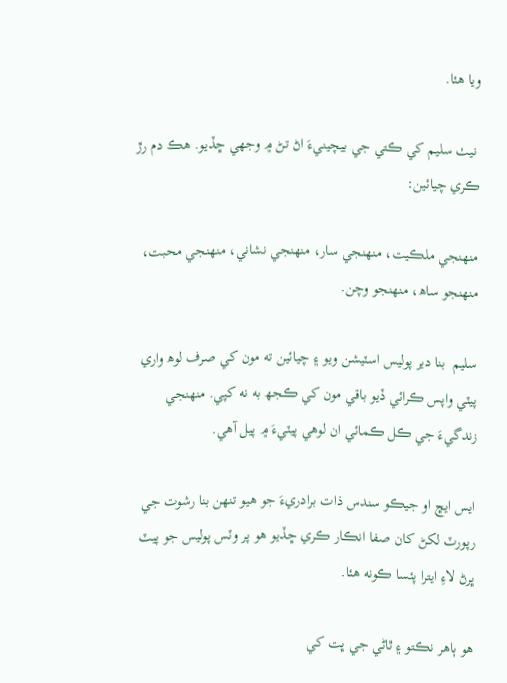ويا ھئا.

 نيٺ سليم کي ڪتي جي بيچينيءَ اڻ تڻ ۾ وجھي ڇڏيو. ھڪ دم رڙ ڪري چيائين:

منھنجي ملڪيت، منھنجي سار، منھنجي نشاني، منھنجي محبت، منھنجو ساھ، منھنجو وچن.

سليم  بنا دير پوليس اسٽيشن ويو ۽ چيائين ته مون کي صرف لوھ واري پيٽي واپس ڪرائي ڏيو باقي مون کي ڪجھ به نه کپي. منھنجي زندگيءَ جي ڪل ڪمائي ان لوھي پيٽيءَ ۾ پيل آهي.

ايس ايڇ او جيڪو سندس ذات برادريءَ جو ھيو تنھن بنا رشوت جي رپورٽ لکڻ کان صفا انڪار ڪري ڇڏيو ھو پر وٽس پوليس جو پيٽ ڀرڻ لاءِ ايترا پئسا ڪونه هئا.

ھو ٻاھر نڪتو ۽ ٿاڻي جي ڀت کي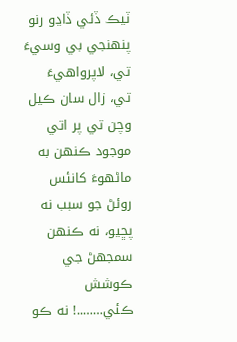ٽيڪ ڏئي ڏاڍو رنو پنھنجي بي وسيءَ تي، لاپرواهيءَ تي، زال سان ڪيل وچن تي پر اتي موجود ڪنهن به ماڻھوءَ کانئس روئڻ جو سبب نه پڇيو، نه ڪنھن سمجھڻ جي ڪوشش ڪئي……..! نه ڪو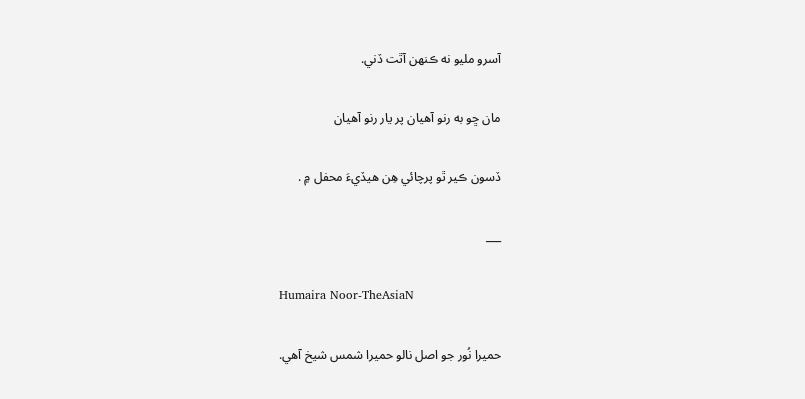آسرو مليو نه ڪنھن آٿت ڏني.

مان ڇو به رنو آھيان پر يار رنو آهيان

ڏسون ڪير ٿو پرچائي ھِن ھيڏيءَ محفل ۾ .

___

Humaira Noor-TheAsiaN

حميرا نُور جو اصل نالو حميرا شمس شيخ آھي.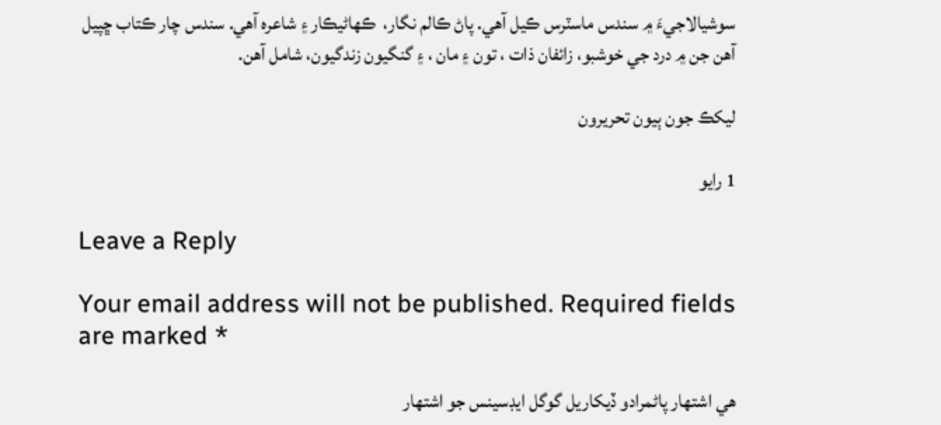سوشيالاجيءَ ۾ سندس ماسٽرس ڪيل آھي. پاڻ ڪالم نگار،  ڪھاڻيڪار ۽ شاعرہ آھي. سندس چار ڪتاب ڇپيل آھن جن ۾ درد جي خوشبو، زائفان ذات ، تون ۽ مان ، ۽ گنگيون زندگيون، شامل آھن.

ليکڪ جون ٻيون تحريرون

1 رايو

Leave a Reply

Your email address will not be published. Required fields are marked *

هي اشتهار پاڻمرادو ڏيکاريل گوگل ايڊسينس جو اشتهار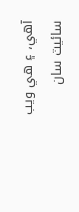آهي، ۽ هي ويب سائيٽ سان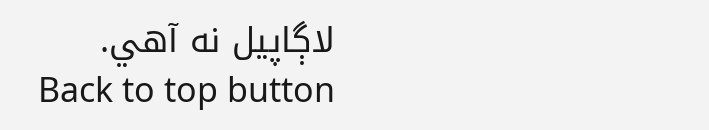لاڳاپيل نه آهي.
Back to top button